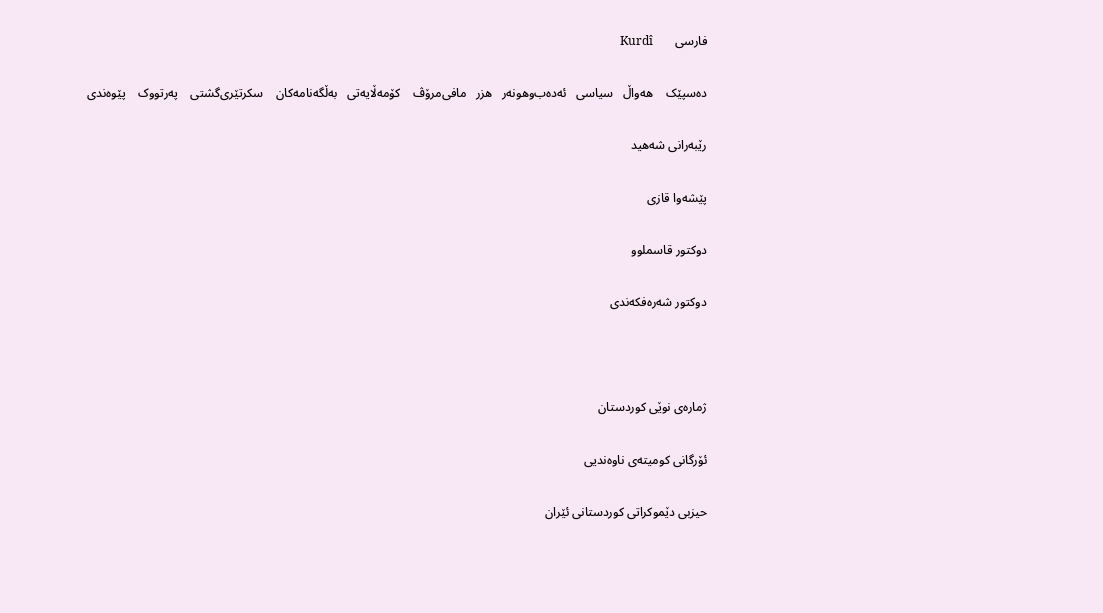فارسی       Kurdî

ده‌سپێک    هه‌واڵ   سیاسی   ئه‌ده‌ب‌وهونه‌ر   هزر   مافی‌مرۆڤ    کۆمه‌ڵایه‌تی   به‌ڵگه‌نامه‌کان    سکرتێری‌گشتی    په‌رتووک    پێوه‌ندی

رێبه‌رانی شه‌هید

پێشه‌وا قازی‌

دوكتور قاسملوو

دوكتور شه‌ره‌فکه‌ندی



ژماره‌ی نوێی كوردستان

ئۆرگانی كومیته‌ی ناوه‌ندیی

حیزبی دێموكراتی كوردستانی ئێران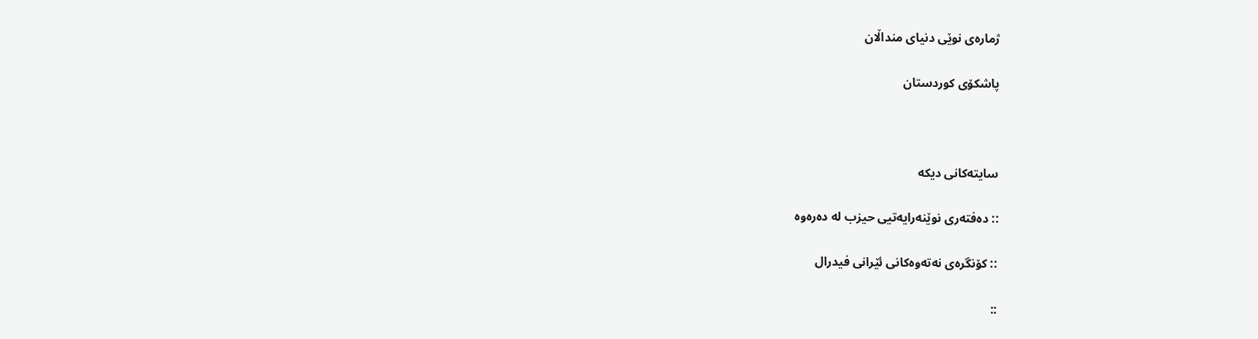ژماره‌ی نوێی دنیای منداڵان

پاشكۆی كوردستان



سایته‌کانی دیکه

:: ده‌فته‌ری نوێنه‌رایه‌تیی حیزب له ده‌ره‌وه

:: كۆنگره‌ی‌ نه‌ته‌وه‌كانی‌ ئێرانی‌ فیدرال

::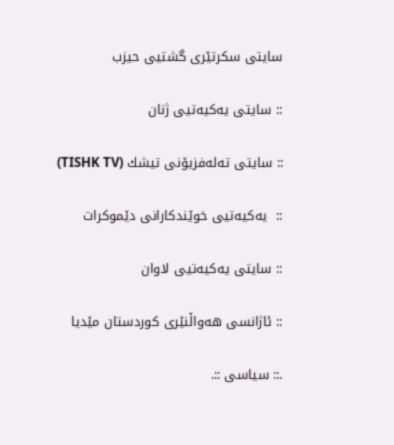سایتی سکرتێری گشتیی حیزب

:: سایتی یه‌كیه‌تیی ژنان

:: سایتی ته‌له‌فزیۆنی‌ تیشك (TISHK TV)

::  یه‌كیه‌تیی‌ خوێندكارانی‌ دێموكرات

:: سایتی یه‌کیه‌تیی لاوان

:: ئاژانسی هه‌واڵنێری كوردستان مێدیا

.:: سیاسی ::.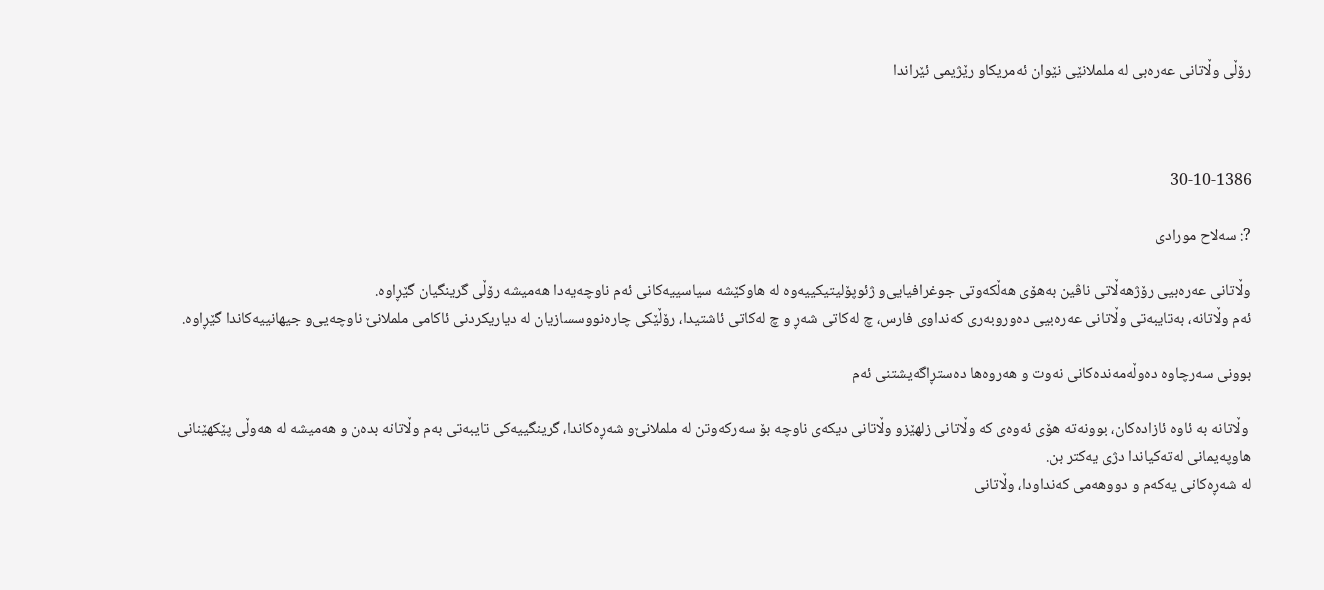رۆڵی‌ وڵاتانی‌ عه‌ره‌بی‌ له‌ ململانێی‌ نێوان ئه‌مریكاو رێژیمی‌ ئێراندا



30-10-1386

?: سه‌لاح مورادی

وڵاتانی‌ عه‌ره‌بیی‌ رۆژهه‌ڵاتی‌ ناڤین به‌هۆی‌ هه‌ڵكه‌وتی‌ جوغرافیایی‌و ژئوپۆلیتیكییه‌وه‌ له‌ هاوكێشه‌ سیاسییه‌كانی‌ ئه‌م ناوچه‌یه‌دا هه‌میشه‌ رۆڵی‌ گرینگیان گێڕاوه‌.
ئه‌م وڵاتانه‌، به‌تایبه‌تی‌ وڵاتانی‌ عه‌ره‌بیی‌ ده‌وروبه‌ری‌ كه‌نداوی‌ فارس، چ له‌كاتی‌ شه‌ڕ و چ له‌كاتی‌ ئاشتیدا، رۆڵێكی‌ چاره‌نووسسازیان له‌ دیاریكردنی‌ ئاكامی‌ ململانێ‌ ناوچه‌یی‌و جیهانییه‌كاندا گێڕاوه‌.

بوونی‌ سه‌رچاوه‌ ده‌وڵه‌مه‌نده‌كانی‌ نه‌وت و هه‌روه‌ها ده‌ستڕاگه‌یشتنی‌ ئه‌م

 وڵاتانه‌ به‌ ئاوه‌ ئازاده‌كان، بوونه‌ته‌ هۆی‌ ئه‌وه‌ی‌ كه‌ وڵاتانی‌ زلهێزو وڵاتانی‌ دیكه‌ی‌ ناوچه‌ بۆ سه‌ركه‌وتن له‌ ململانێ‌و شه‌ڕه‌كاندا، گرینگییه‌كی‌ تایبه‌تی‌ به‌م وڵاتانه‌ بده‌ن و هه‌میشه‌ له‌ هه‌وڵی‌ پێكهێنانی‌ هاوپه‌یمانی‌ له‌ته‌كیاندا دژی‌ یه‌كتر بن.
له‌ شه‌ڕه‌كانی‌ یه‌كه‌م و دووهه‌می‌ كه‌نداودا، وڵاتانی‌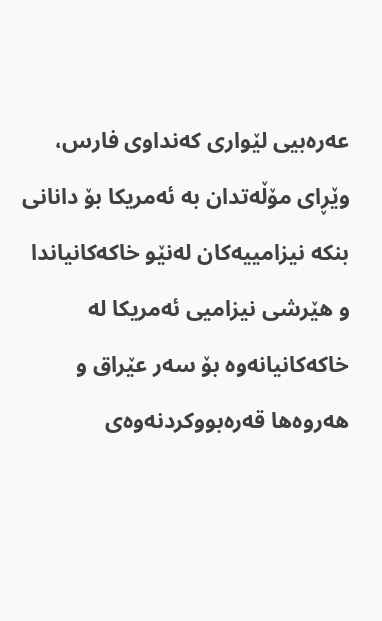عه‌ره‌بیی‌ لێواری‌ كه‌نداوی‌ فارس، وێڕای‌ مۆڵه‌تدان به‌ ئه‌مریكا بۆ دانانی‌ بنكه‌ نیزامییه‌كان له‌نێو خاكه‌كانیاندا و هێرشی‌ نیزامیی‌ ئه‌مریكا له‌ خاكه‌كانیانه‌وه‌ بۆ سه‌ر عێراق و هه‌روه‌ها قه‌ره‌بووكردنه‌وه‌ی‌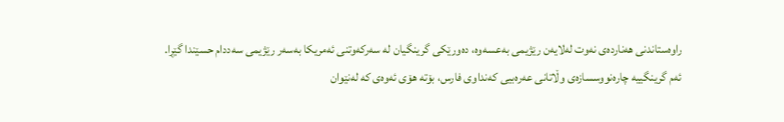راوه‌ستاندنی‌ هه‌نارده‌ی‌ نه‌وت له‌لایه‌ن رێژیمی‌ به‌عسه‌وه‌، ده‌ورێكی‌ گرینگیان له‌ سه‌ركه‌وتنی‌ ئه‌مریكا به‌سه‌ر رێژیمی‌ سه‌ددام حسێندا گێڕا.
ئه‌م گرینگییه‌ چاره‌نووسسازه‌ی‌ وڵاتانی‌ عه‌ره‌بیی‌ كه‌نداوی‌ فارس، بۆته‌ هۆی‌ ئه‌وه‌ی كه‌ له‌نێوان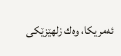ئه‌مریكا، وه‌ك زلهێزێكی‌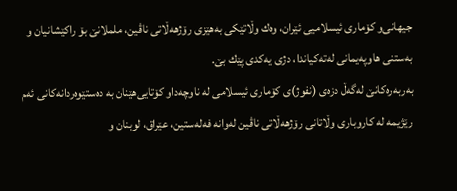جیهانی‌و كۆماری‌ ئیسلامیی‌ ئێران، وه‌ك وڵاتێكی‌ به‌هێزی‌ رۆژهه‌ڵاتی‌ ناڤین، ململانێ‌ بۆ راكێشانیان و به‌ستنی‌ هاوپه‌یمانی‌ له‌ته‌كیاندا، دژی‌ یه‌كدی‌ پێك بێ‌.
به‌ربه‌ره‌كانێ‌ له‌گه‌ڵ‌ دزه‌ی‌ (نفوژ)ی‌ كۆماری‌ ئیسلامی‌ له‌ ناوچه‌داو كۆتایی‌هێنان به‌ ده‌ستێوه‌ردانه‌كانی‌ ئه‌م رێژیمه‌ له‌ كاروباری‌ وڵاتانی‌ رۆژهه‌ڵاتی‌ ناڤین له‌وانه‌ فه‌له‌ستین، عێراق، لوبنان و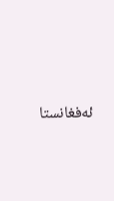ئه‌فغانستا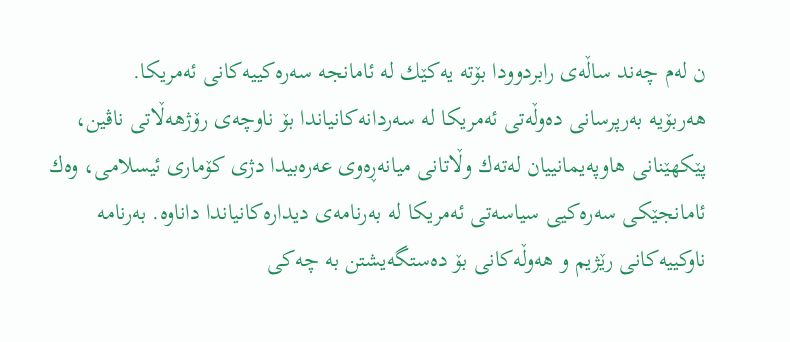ن له‌م چه‌ند ساڵه‌ی‌ رابردوودا بۆته‌ یه‌كێك له‌ ئامانجه‌ سه‌ره‌كییه‌كانی‌ ئه‌مریكا.
هه‌ربۆیه‌ به‌رپرسانی‌ ده‌وڵه‌تی‌ ئه‌مریكا له‌ سه‌ردانه‌كانیاندا بۆ ناوچه‌ی‌ رۆژهه‌ڵاتی‌ ناڤین، پێكهێنانی‌ هاوپه‌یمانییان له‌ته‌ك وڵاتانی‌ میانه‌ڕه‌وی‌ عه‌ره‌بیدا دژی‌ كۆماری‌ ئیسلامی‌، وه‌ك ئامانجێكی‌ سه‌ره‌كیی‌ سیاسه‌تی‌ ئه‌مریكا له‌ به‌رنامه‌ی‌ دیداره‌كانیاندا داناوه‌. به‌رنامه‌ ناوكییه‌كانی‌ رێژیم و هه‌وڵه‌كانی‌ بۆ ده‌ستگه‌یشتن به‌ چه‌كی‌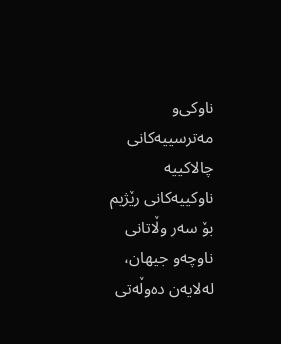ناوكی‌و مه‌ترسییه‌كانی‌ چالاكییه‌ ناوكییه‌كانی‌ رێژیم بۆ سه‌ر وڵاتانی‌ ناوچه‌و جیهان، له‌لایه‌ن ده‌وڵه‌تی‌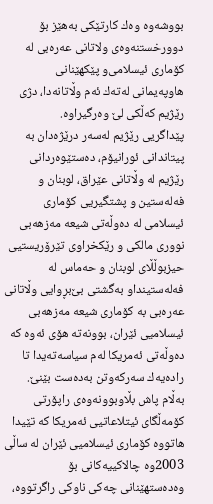بووشه‌وه‌ وه‌ك كارتێكی‌ به‌هێز بۆ دوورخستنه‌وه‌ی‌ ولاتانی‌ عه‌ره‌بی‌ له‌ كۆماری‌ ئیسلامی‌و پێكهێنانی‌ هاوپه‌یمانی‌ له‌ته‌ك ئه‌م وڵاتانه‌دا، دژی‌ رێژیم كه‌ڵكی‌ لێ‌ وه‌رگیراوه‌.
پێداگریی‌ رێژیم له‌سه‌ر درێژه‌دان به‌ پیتاندانی‌ ئورانیۆم، ده‌ستێوه‌ردانی‌ رێژیم له‌ وڵاتانی‌ عێراق، لوبنان و فه‌له‌ستین و پشتگیریی‌ كۆماری‌ ئیسلامی‌ له‌ ده‌وڵه‌تی‌ شیعه‌ مه‌زهه‌بی‌ نووری‌ مالكی‌ و رێكخراوی‌ تێرۆریستیی‌ حیزبوڵڵای‌ لوبنان و حه‌ماس له‌ فه‌له‌ستینداو به‌گشتی‌ بێ‌بڕوایی‌ وڵاتانی‌ عه‌ره‌بی‌ به‌ كۆماری‌ شیعه‌ مه‌زهه‌بی‌ ئیسلامیی‌ ئێران، بوونه‌ته‌ هۆی‌ ئه‌وه‌ كه‌ ده‌وڵه‌تی‌ ئه‌مریكا له‌م سیاسه‌ته‌یدا تا راده‌یه‌ك سه‌ركه‌وتن به‌ده‌ست بێنێ‌. به‌ڵام پاش بڵاوبوونه‌وه‌ی‌ راپۆرتی‌ كۆمه‌ڵگای‌ ئیتلاعاتیی‌ ئه‌مریكا كه‌ تێیدا هاتووه‌ كۆماری‌ ئیسلامیی‌ ئێران له‌ ساڵی‌ 2003وه‌ چالاكییه‌كانی‌ بۆ وه‌ده‌ستهێنانی‌ چه‌كی‌ ناوكی‌ راگرتووه‌،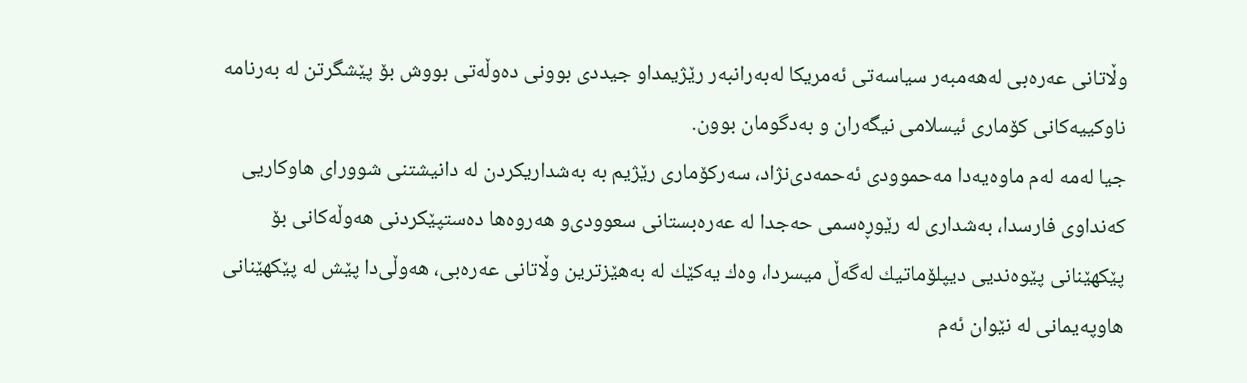وڵاتانی‌ عه‌ره‌بی‌ له‌هه‌مبه‌ر سیاسه‌تی‌ ئه‌مریكا له‌به‌رانبه‌ر رێژیمداو جیددی‌ بوونی‌ ده‌وڵه‌تی‌ بووش بۆ پێشگرتن له‌ به‌رنامه‌ ناوكییه‌كانی‌ كۆماری‌ ئیسلامی‌ نیگه‌ران و به‌دگومان بوون.
جیا له‌مه‌ له‌م ماوه‌یه‌دا مه‌حموودی‌ ئه‌حمه‌دی‌نژاد، سه‌ركۆماری‌ رێژیم به‌ به‌شداریكردن له‌ دانیشتنی‌ شوورای‌ هاوكاریی‌ كه‌نداوی‌ فارسدا، به‌شداری‌ له‌ رێوڕه‌سمی‌ حه‌جدا له‌ عه‌ره‌بستانی‌ سعوودی‌و هه‌روه‌ها ده‌ستپێكردنی‌ هه‌وڵه‌كانی‌ بۆ پێكهێنانی‌ پێوه‌ندیی‌ دیپلۆماتیك له‌گه‌ڵ‌ میسردا، وه‌ك یه‌كێك له‌ به‌هێزترین وڵاتانی‌ عه‌ره‌بی‌، هه‌وڵی‌دا پێش له‌ پێكهێنانی‌ هاوپه‌یمانی‌ له‌ نێوان ئه‌م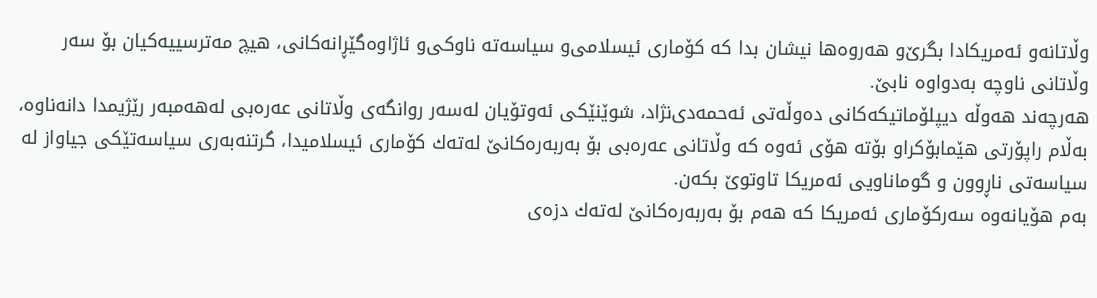وڵاتانه‌و ئه‌مریكادا بگرێ‌و هه‌روه‌ها نیشان بدا كه‌ كۆماری‌ ئیسلامی‌و سیاسه‌ته‌ ناوكی‌و ئاژاوه‌گێڕانه‌كانی‌، هیچ مه‌ترسییه‌كیان بۆ سه‌ر وڵاتانی‌ ناوچه‌ به‌دواوه‌ نابێ‌.
هه‌رچه‌ند هه‌وڵه‌ دیپلۆماتیكه‌كانی‌ ده‌وڵه‌تی‌ ئه‌حمه‌دی‌نژاد، شوێنێكی‌ ئه‌وتۆیان له‌سه‌ر روانگه‌ی‌ وڵاتانی‌ عه‌ره‌بی‌ له‌هه‌مبه‌ر رێژیمدا دانه‌ناوه‌، به‌ڵام راپۆرتی‌ هێمابۆكراو بۆته‌ هۆی‌ ئه‌وه‌ كه‌ وڵاتانی‌ عه‌ره‌بی‌ بۆ به‌ربه‌ره‌كانێ‌ له‌ته‌ك كۆماری‌ ئیسلامیدا، گرتنه‌به‌ری‌ سیاسه‌تێكی‌ جیاواز له‌ سیاسه‌تی‌ ناڕوون و گوماناویی‌ ئه‌مریكا تاوتوێ‌ بكه‌ن.
به‌م هۆیانه‌وه‌ سه‌ركۆماری‌ ئه‌مریكا كه‌ هه‌م بۆ به‌ربه‌ره‌كانێ‌ له‌ته‌ك دزه‌ی‌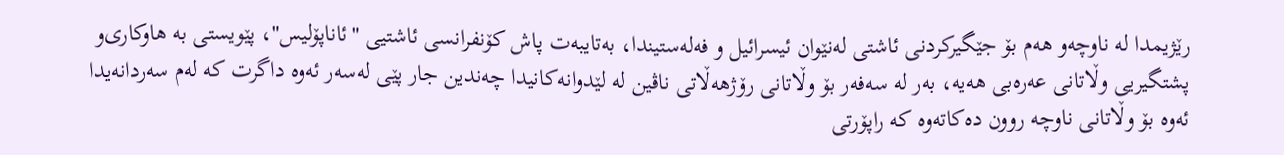رێژیمدا له‌ ناوچه‌و هه‌م بۆ جێگیركردنی‌ ئاشتی‌ له‌نێوان ئیسرائیل و فه‌له‌ستیندا، به‌تایبه‌ت پاش كۆنفرانسی‌ ئاشتیی‌ "ئاناپۆلیس"، پێویستی‌ به‌ هاوكاری‌و پشتگیریی‌ وڵاتانی‌ عه‌ره‌بی‌ هه‌یه‌، به‌ر له‌ سه‌فه‌ر بۆ وڵاتانی‌ رۆژهه‌ڵاتی‌ ناڤین له‌ لێدوانه‌كانیدا چه‌ندین جار پێی‌ له‌سه‌ر ئه‌وه‌ داگرت كه‌ له‌م سه‌ردانه‌یدا ئه‌وه‌ بۆ وڵاتانی‌ ناوچه‌ روون ده‌كاته‌وه‌ كه‌ راپۆرتی‌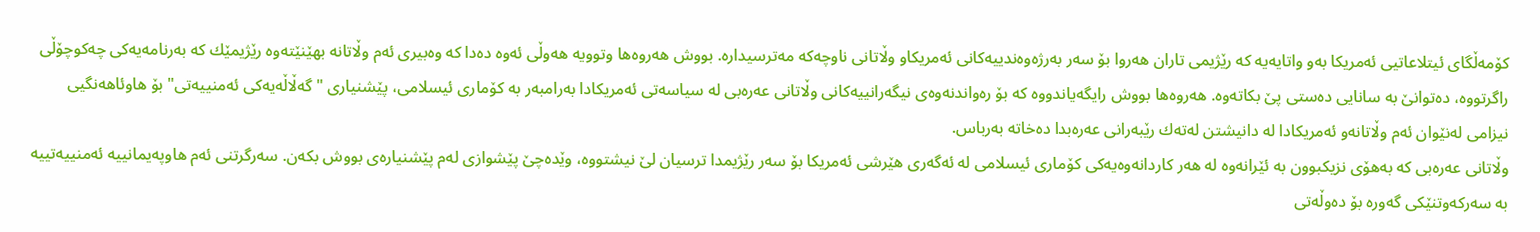كۆمه‌ڵگای‌ ئیتلاعاتیی‌ ئه‌مریكا به‌و واتایه‌یه‌ كه‌ رێژیمی‌ تاران هه‌روا بۆ سه‌ر به‌رژه‌وه‌ندییه‌كانی‌ ئه‌مریكاو وڵاتانی‌ ناوچه‌كه‌ مه‌ترسیداره‌. بووش هه‌روه‌ها وتوویه‌ هه‌وڵی‌ ئه‌وه‌ ده‌دا كه‌ وه‌بیری‌ ئه‌م وڵاتانه‌ بهێنێته‌وه‌ رێژیمێك كه‌ به‌رنامه‌یه‌كی‌ چه‌كوچۆڵی‌ راگرتووه‌، ده‌توانێ‌ به‌ سانایی‌ ده‌ستی‌ پێ‌ بكاته‌وه‌. هه‌روه‌ها بووش رایگه‌یاندووه‌ كه‌ بۆ ره‌واندنه‌وه‌ی‌ نیگه‌رانییه‌كانی‌ وڵاتانی‌ عه‌ره‌بی‌ له‌ سیاسه‌تی‌ ئه‌مریكادا به‌رامبه‌ر به‌ كۆماری‌ ئیسلامی‌، پێشنیاری‌ "گه‌ڵاڵه‌یه‌كی‌ ئه‌منییه‌تی‌" بۆ هاوئاهه‌نگیی‌ نیزامی‌ له‌نێوان ئه‌م وڵاتانه‌و ئه‌مریكادا له‌ دانیشتن له‌ته‌ك رێبه‌رانی‌ عه‌ره‌بدا ده‌خاته‌ به‌رباس.
وڵاتانی‌ عه‌ره‌بی‌ كه‌ به‌هۆی‌ نزیكبوون به‌ ئێرانه‌وه‌ له‌ هه‌ر كاردانه‌وه‌یه‌كی‌ كۆماری‌ ئیسلامی‌ له‌ ئه‌گه‌ری‌ هێرشی‌ ئه‌مریكا بۆ سه‌ر رێژیمدا ترسیان لێ‌ نیشتووه‌، وێده‌چێ‌ پێشوازی‌ له‌م پێشنیاره‌ی‌ بووش بكه‌ن. سه‌رگرتنی‌ ئه‌م هاوپه‌یمانییه‌ ئه‌منییه‌تییه‌ به‌ سه‌ركه‌وتنێكی‌ گه‌وره‌ بۆ ده‌وڵه‌تی‌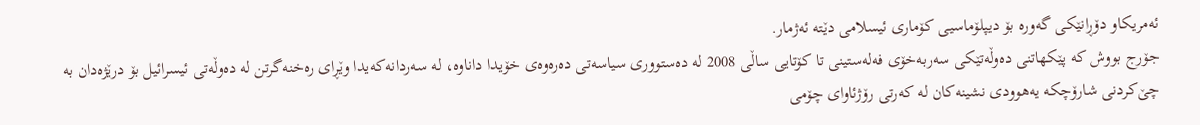ئه‌مریكاو دۆڕانێكی‌ گه‌وره‌ بۆ دیپلۆماسیی‌ كۆماری‌ ئیسلامی‌ دێته‌ ئه‌ژمار.
جۆرج بووش كه‌ پێكهاتنی‌ ده‌وڵه‌تێكی‌ سه‌ربه‌خۆی‌ فه‌له‌ستینی‌ تا كۆتایی‌ ساڵی‌ 2008 له‌ ده‌ستووری‌ سیاسه‌تی‌ ده‌ره‌وه‌ی‌ خۆیدا داناوه‌، له‌ سه‌ردانه‌كه‌یدا وێڕای‌ ره‌خنه‌گرتن له‌ ده‌وڵه‌تی‌ ئیسرائیل بۆ درێژه‌دان به‌ چێ‌كردنی‌ شارۆچكه‌ یه‌هوودی‌ نشینه‌كان له‌ كه‌رتی‌ رۆژئاوای‌ چۆمی‌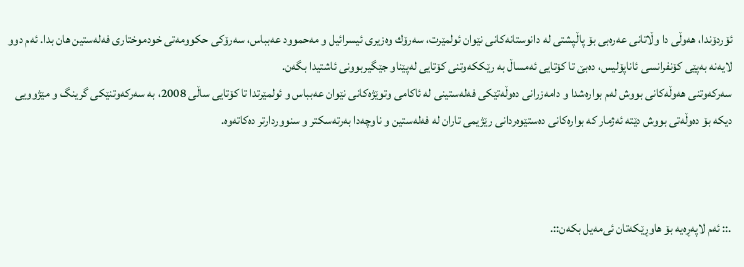ئۆردۆندا، هه‌وڵی‌ دا وڵاتانی‌ عه‌ره‌بی‌ بۆ پاڵپشتی‌ له‌ دانوستانه‌كانی‌ نێوان ئولمێرت، سه‌رۆك وه‌زیری‌ ئیسرائیل و مه‌حموود عه‌بباس، سه‌رۆكی‌ حكوومه‌تی‌ خودموختاری‌ فه‌له‌ستین هان بدا. ئه‌م دوو لایه‌نه‌ به‌پێی‌ كۆنفرانسی‌ ئاناپۆلیس، ده‌بێ‌ تا كۆتایی‌ ئه‌مساڵ‌ به‌ رێككه‌وتنی‌ كۆتایی‌ له‌پێناو جێگیربوونی‌ ئاشتیدا بگه‌ن.
سه‌ركه‌وتنی‌ هه‌وڵه‌كانی‌ بووش له‌م بواره‌شدا و دامه‌زرانی‌ ده‌وڵه‌تێكی‌ فه‌له‌ستینی‌ له‌ ئاكامی‌ وتوێژه‌كانی‌ نێوان عه‌بباس و ئولمێرتدا تا كۆتایی‌ ساڵی‌ 2008، به‌ سه‌ركه‌وتنێكی‌ گرینگ و مێژوویی‌ دیكه‌ بۆ ده‌وڵه‌تی‌ بووش دێته‌ ئه‌ژمار كه‌ بواره‌كانی‌ ده‌ستێوه‌ردانی‌ رێژیمی‌ تاران له‌ فه‌له‌ستین و ناوچه‌دا به‌رته‌سكتر و سنووردارتر ده‌كاته‌وه‌.



.:: ئه‌م لاپه‌ڕه‌یه بۆ هاوڕێکه‌تان ئی‌مه‌یل بکه‌ن::.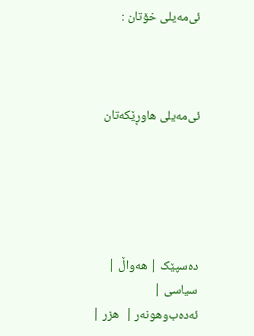ئی‌مه‌یلی خۆتان :



ئی‌مه‌یلی هاوڕێکه‌تان





ده‌سپێک | هه‌واڵ |  سیاسی |  ئه‌ده‌ب‌وهونه‌ر |  هزر |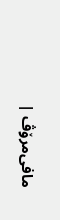مافی‌مرۆڤ |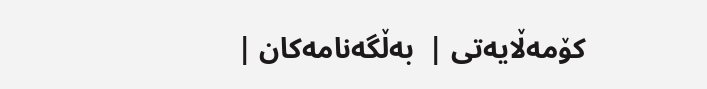کۆمه‌ڵایه‌تی |  به‌ڵگه‌نامه‌کان |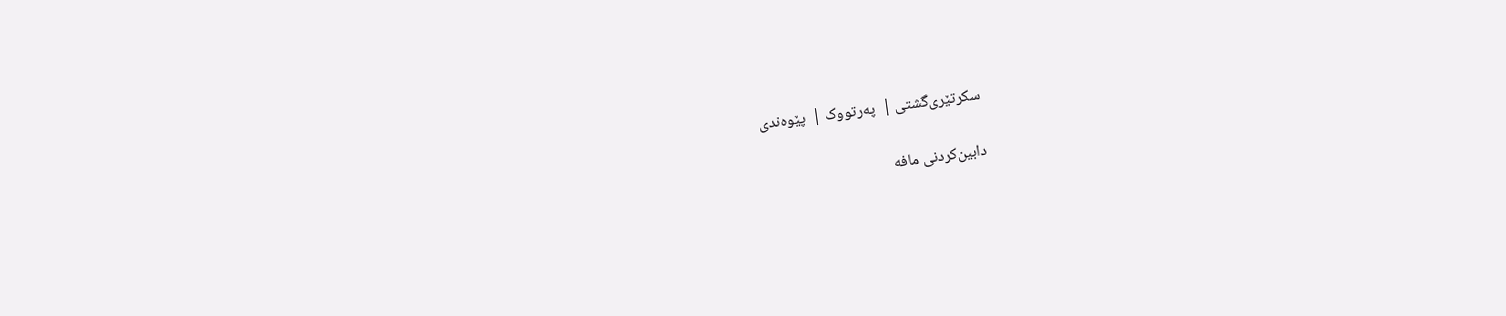سکرتێری‌گشتی |  په‌رتووک |  پێوه‌ندی

دابین‌كردنی‌ مافه‌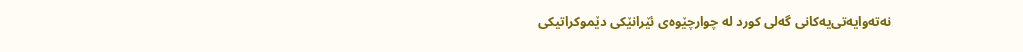نه‌ته‌وایه‌تی‌یه‌کانی گه‌لی‌ كورد له‌ چوارچێوه‌ی ئێرانێکی دێموكراتیكی‌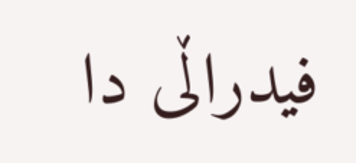فیدراڵی‌ دا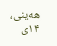هه‌ینی، ۱۴‌ی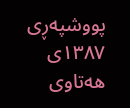پوو‌شپه‌ڕی ۱۳۸۷ی هه‌تاوی